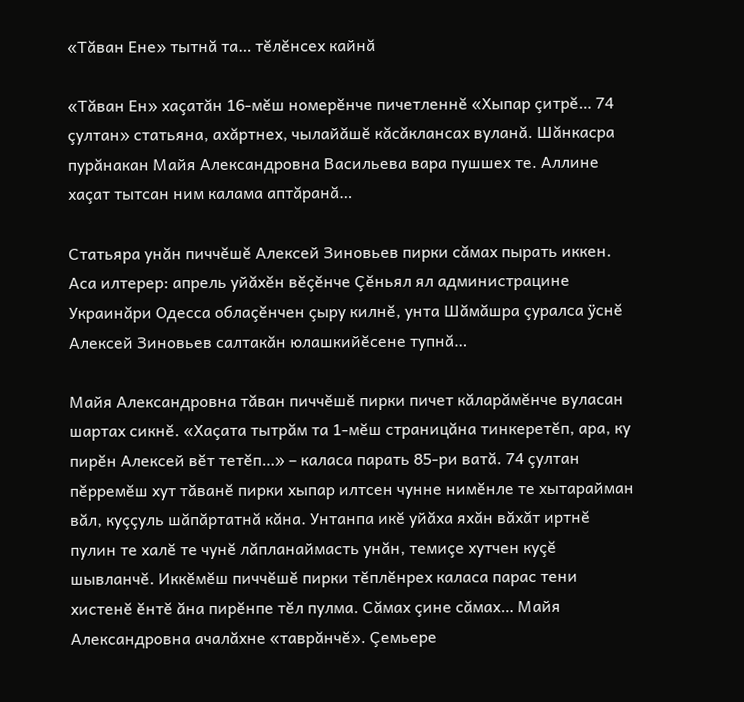«Тăван Ене» тытнă та… тĕлĕнсех кайнă

«Тăван Ен» хаçатăн 16-мĕш номерĕнче пичетленнĕ «Хыпар çитрĕ… 74 çултан» статьяна, ахăртнех, чылайăшĕ кăсăклансах вуланă. Шăнкасра пурăнакан Майя Александровна Васильева вара пушшех те. Аллине хаçат тытсан ним калама аптăранă…

Статьяра унăн пиччĕшĕ Алексей Зиновьев пирки сăмах пырать иккен. Аса илтерер: апрель уйăхĕн вĕçĕнче Çĕньял ял администрацине Украинăри Одесса облаçĕнчен çыру килнĕ, унта Шăмăшра çуралса ÿснĕ Алексей Зиновьев салтакăн юлашкийĕсене тупнă…

Майя Александровна тăван пиччĕшĕ пирки пичет кăларăмĕнче вуласан шартах сикнĕ. «Хаçата тытрăм та 1-мĕш страницăна тинкеретĕп, ара, ку пирĕн Алексей вĕт тетĕп…» – каласа парать 85-ри ватă. 74 çултан пĕрремĕш хут тăванĕ пирки хыпар илтсен чунне нимĕнле те хытарайман вăл, куççуль шăпăртатнă кăна. Унтанпа икĕ уйăха яхăн вăхăт иртнĕ пулин те халĕ те чунĕ лăпланаймасть унăн, темиçе хутчен куçĕ шывланчĕ. Иккĕмĕш пиччĕшĕ пирки тĕплĕнрех каласа парас тени хистенĕ ĕнтĕ ăна пирĕнпе тĕл пулма. Сăмах çине сăмах… Майя Александровна ачалăхне «таврăнчĕ». Çемьере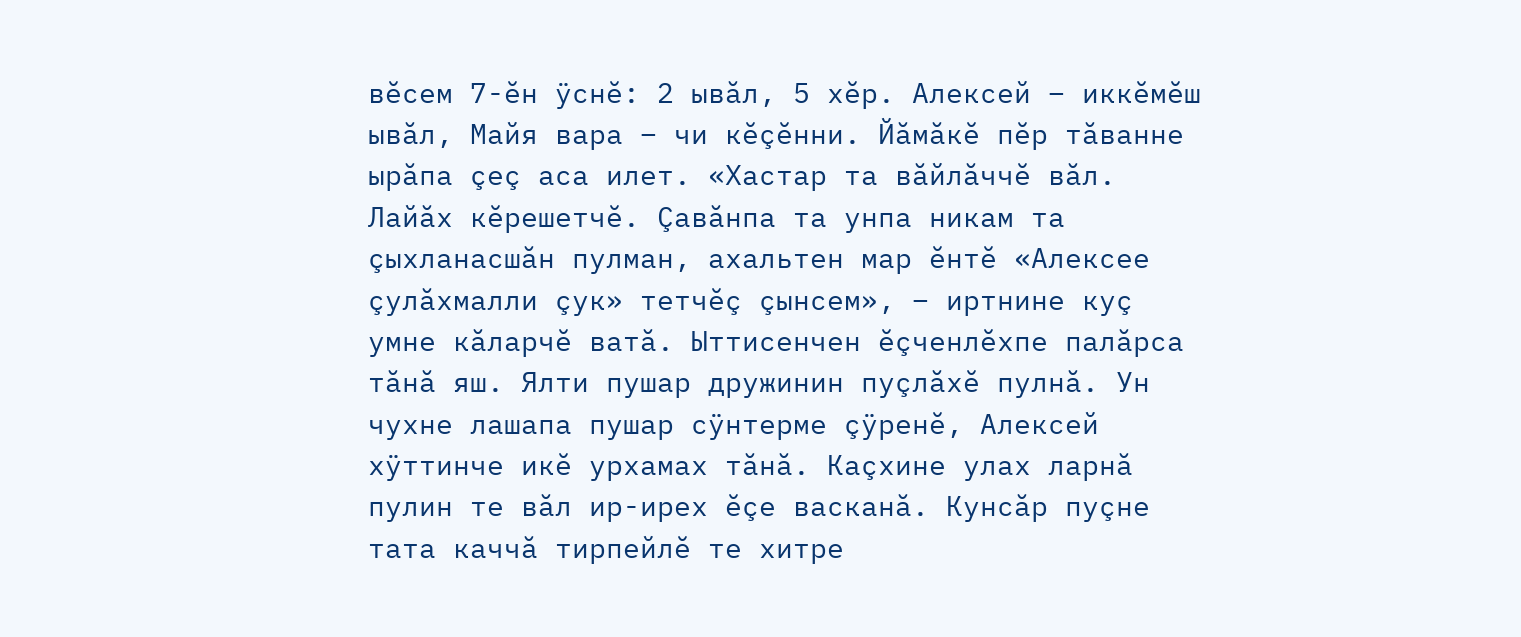вĕсем 7-ĕн ÿснĕ: 2 ывăл, 5 хĕр. Алексей – иккĕмĕш ывăл, Майя вара – чи кĕçĕнни. Йăмăкĕ пĕр тăванне ырăпа çеç аса илет. «Хастар та вăйлăччĕ вăл. Лайăх кĕрешетчĕ. Çавăнпа та унпа никам та çыхланасшăн пулман, ахальтен мар ĕнтĕ «Алексее çулăхмалли çук» тетчĕç çынсем», – иртнине куç умне кăларчĕ ватă. Ыттисенчен ĕçченлĕхпе палăрса тăнă яш. Ялти пушар дружинин пуçлăхĕ пулнă. Ун чухне лашапа пушар сÿнтерме çÿренĕ, Алексей хÿттинче икĕ урхамах тăнă. Каçхине улах ларнă пулин те вăл ир-ирех ĕçе васканă. Кунсăр пуçне тата каччă тирпейлĕ те хитре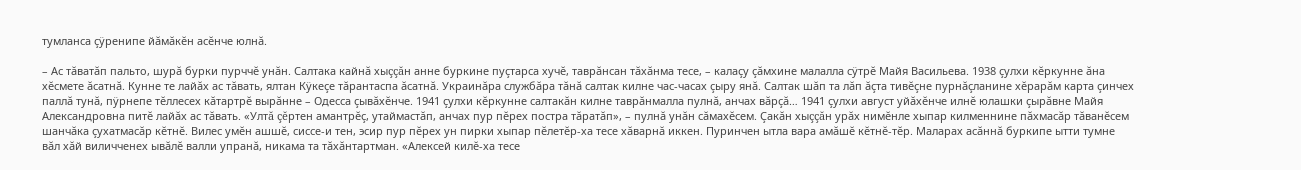тумланса çÿренипе йăмăкĕн асĕнче юлнă.

– Ас тăватăп пальто, шурă бурки пурччĕ унăн. Салтака кайнă хыççăн анне буркине пуçтарса хучĕ, таврăнсан тăхăнма тесе, – калаçу çăмхине малалла сÿтрĕ Майя Васильева. 1938 çулхи кĕркунне ăна хĕсмете ăсатнă. Кунне те лайăх ас тăвать, ялтан Кÿкеçе тăрантаспа ăсатнă. Украинăра службăра тăнă салтак килне час-часах çыру янă. Салтак шăп та лăп ăçта тивĕçне пурнăçланине хĕрарăм карта çинчех паллă тунă, пÿрнепе тĕллесех кăтартрĕ вырăнне – Одесса çывăхĕнче. 1941 çулхи кĕркунне салтакăн килне таврăнмалла пулнă, анчах вăрçă… 1941 çулхи август уйăхĕнче илнĕ юлашки çырăвне Майя Александровна питĕ лайăх ас тăвать. «Ултă çĕртен амантрĕç, утаймастăп, анчах пур пĕрех постра тăратăп», – пулнă унăн сăмахĕсем. Çакăн хыççăн урăх нимĕнле хыпар килменнине пăхмасăр тăванĕсем шанчăка çухатмасăр кĕтнĕ. Вилес умĕн ашшĕ, сиссе-и тен, эсир пур пĕрех ун пирки хыпар пĕлетĕр-ха тесе хăварнă иккен. Пуринчен ытла вара амăшĕ кĕтнĕ-тĕр. Маларах асăннă буркипе ытти тумне вăл хăй виличченех ывăлĕ валли упранă, никама та тăхăнтартман. «Алексей килĕ-ха тесе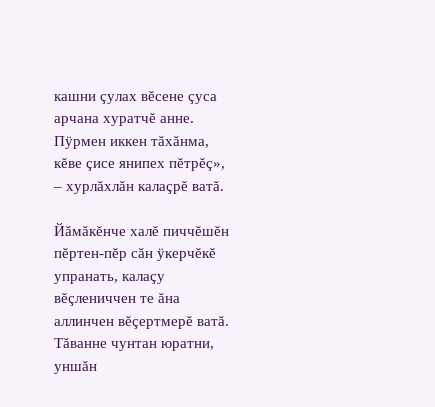кашни çулах вĕсене çуса арчана хуратчĕ анне. Пÿрмен иккен тăхăнма, кĕве çисе янипех пĕтрĕç», – хурлăхлăн калаçрĕ ватă.

Йăмăкĕнче халĕ пиччĕшĕн пĕртен-пĕр сăн ÿкерчĕкĕ упранать, калаçу вĕçлениччен те ăна аллинчен вĕçертмерĕ ватă. Тăванне чунтан юратни, уншăн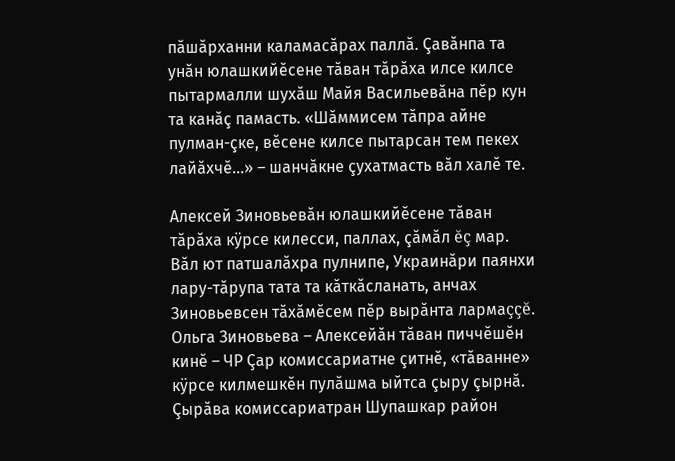пăшăрханни каламасăрах паллă. Çавăнпа та унăн юлашкийĕсене тăван тăрăха илсе килсе пытармалли шухăш Майя Васильевăна пĕр кун та канăç памасть. «Шăммисем тăпра айне пулман-çке, вĕсене килсе пытарсан тем пекех лайăхчĕ…» – шанчăкне çухатмасть вăл халĕ те.

Алексей Зиновьевăн юлашкийĕсене тăван тăрăха кÿрсе килесси, паллах, çăмăл ĕç мар. Вăл ют патшалăхра пулнипе, Украинăри паянхи лару-тăрупа тата та кăткăсланать, анчах Зиновьевсен тăхăмĕсем пĕр вырăнта лармаççĕ. Ольга Зиновьева – Алексейăн тăван пиччĕшĕн кинĕ – ЧР Çар комиссариатне çитнĕ, «тăванне» кÿрсе килмешкĕн пулăшма ыйтса çыру çырнă. Çырăва комиссариатран Шупашкар район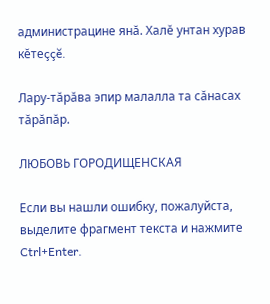администрацине янă. Халĕ унтан хурав кĕтеççĕ.

Лару-тăрăва эпир малалла та сăнасах тăрăпăр.

ЛЮБОВЬ ГОРОДИЩЕНСКАЯ

Если вы нашли ошибку, пожалуйста, выделите фрагмент текста и нажмите Ctrl+Enter.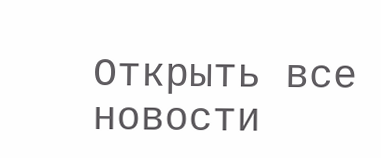Открыть все новости